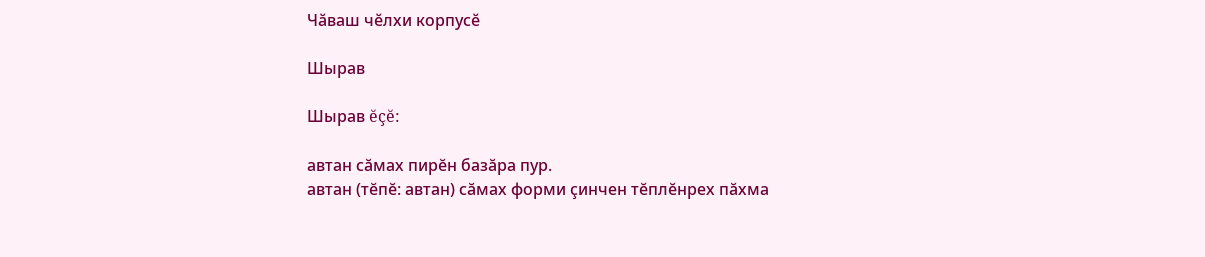Чӑваш чӗлхи корпусӗ

Шырав

Шырав ĕçĕ:

автан сăмах пирĕн базăра пур.
автан (тĕпĕ: автан) сăмах форми çинчен тĕплĕнрех пăхма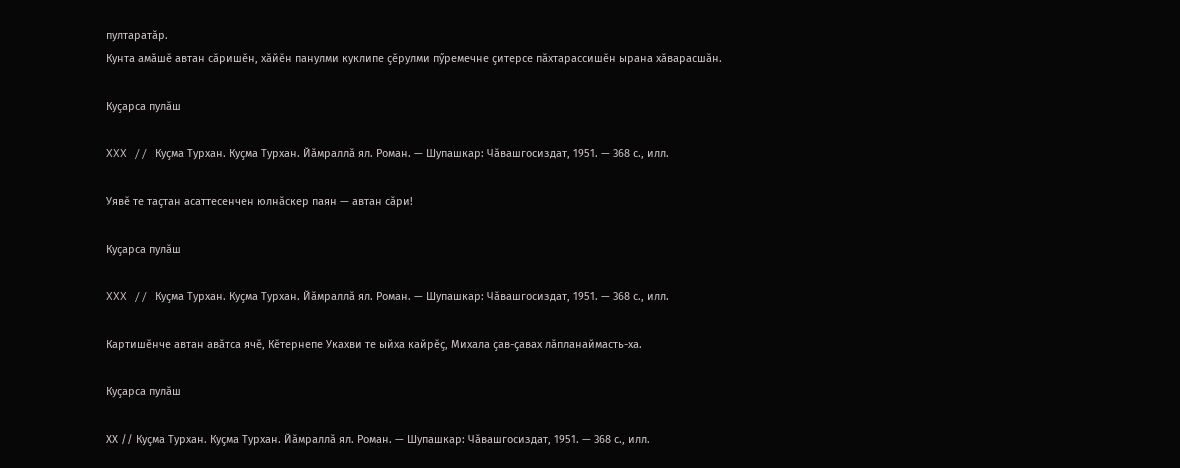пултаратăр.
Кунта амӑшӗ автан сӑришӗн, хӑйӗн панулми куклипе ҫӗрулми пӳремечне ҫитерсе пӑхтарассишӗн ырана хӑварасшӑн.

Куҫарса пулӑш

XXX // Куҫма Турхан. Куҫма Турхан. Йӑмраллӑ ял. Роман. — Шупашкар: Чӑвашгосиздат, 1951. — 368 с., илл.

Уявӗ те таҫтан асаттесенчен юлнӑскер паян — автан сӑри!

Куҫарса пулӑш

XXX // Куҫма Турхан. Куҫма Турхан. Йӑмраллӑ ял. Роман. — Шупашкар: Чӑвашгосиздат, 1951. — 368 с., илл.

Картишӗнче автан авӑтса ячӗ, Кӗтернепе Укахви те ыйха кайрӗҫ, Михала ҫав-ҫавах лӑпланаймасть-ха.

Куҫарса пулӑш

ХХ // Куҫма Турхан. Куҫма Турхан. Йӑмраллӑ ял. Роман. — Шупашкар: Чӑвашгосиздат, 1951. — 368 с., илл.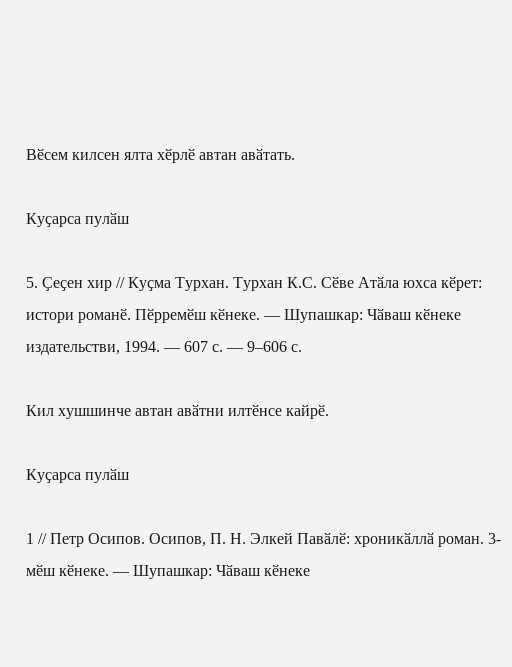Вӗсем килсен ялта хӗрлӗ автан авӑтать.

Куҫарса пулӑш

5. Ҫеҫен хир // Куҫма Турхан. Турхан К.С. Сӗве Атӑла юхса кӗрет: истори романӗ. Пӗрремӗш кӗнеке. — Шупашкар: Чӑваш кӗнеке издательстви, 1994. — 607 с. — 9–606 с.

Кил хушшинче автан авӑтни илтӗнсе кайрӗ.

Куҫарса пулӑш

1 // Петр Осипов. Осипов, П. Н. Элкей Павӑлӗ: хроникӑллӑ роман. 3-мӗш кӗнеке. — Шупашкар: Чӑваш кӗнеке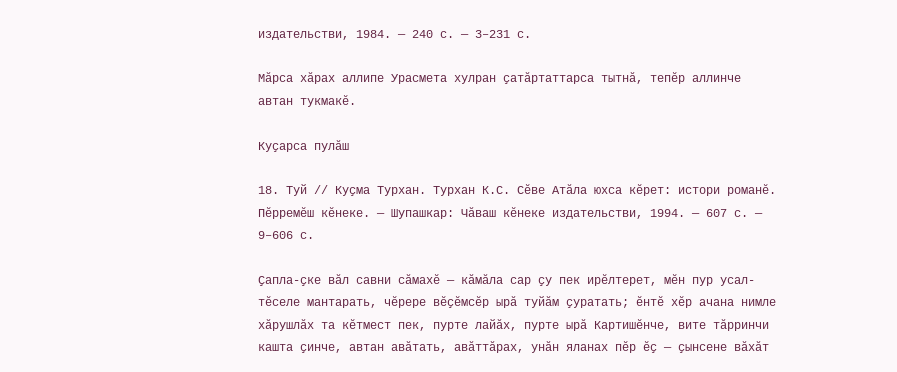издательстви, 1984. — 240 с. — 3–231 с.

Мӑрса хӑрах аллипе Урасмета хулран ҫатӑртаттарса тытнӑ, тепӗр аллинче автан тукмакӗ.

Куҫарса пулӑш

18. Туй // Куҫма Турхан. Турхан К.С. Сӗве Атӑла юхса кӗрет: истори романӗ. Пӗрремӗш кӗнеке. — Шупашкар: Чӑваш кӗнеке издательстви, 1994. — 607 с. — 9–606 с.

Ҫапла-ҫке вӑл савни сӑмахӗ — кӑмӑла сар ҫу пек ирӗлтерет, мӗн пур усал-тӗселе мантарать, чӗрере вӗҫӗмсӗр ырӑ туйӑм ҫуратать; ӗнтӗ хӗр ачана нимле хӑрушлӑх та кӗтмест пек, пурте лайӑх, пурте ырӑ Картишӗнче, вите тӑрринчи кашта ҫинче, автан авӑтать, авӑттӑрах, унӑн яланах пӗр ӗҫ — ҫынсене вӑхӑт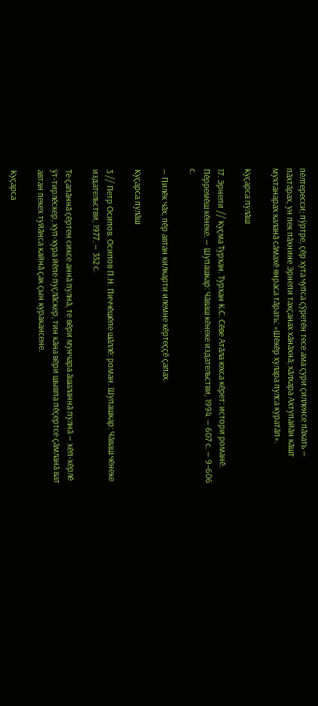пӗлтересси; пӳртре, ҫӗр хута чупса ҫӳретӗн тесе ама ҫури ҫилленсе пӑхать — пӑхтӑрах, ун пек пӑхнине Эрнепи тахҫанах хӑнӑхнӑ; хӑлхара Ахтупайӑн кӑшт мухтанарах каланӑ сӑмахӗ янраса тӑрать: «Шӗкӗр хулара пулса куратӑп».

Куҫарса пулӑш

17. Эрнепи // Куҫма Турхан. Турхан К.С. Сӗве Атӑла юхса кӗрет: истори романӗ. Пӗрремӗш кӗнеке. — Шупашкар: Чӑваш кӗнеке издательстви, 1994. — 607 с. — 9–606 с.

— Пилӗк чӑх, пӗр автан килкарти илемне кӗртеҫҫӗ ҫапах.

Куҫарса пулӑш

3 // Петр Осипов. Осипов П.Н. Пиччӗшӗпе шӑллӗ: роман. Шупашкар: Чӑваш чӗнеке издательстви, 1977. — 352 с.

Те ҫапӑннӑ ҫӗртен сиксе аннӑ пулнӑ, те вӗри мунчара ӑшаланнӑ пулнӑ — хӗп-хӗрлӗ ӳт-тирлӗскер, хуп-хура йӗпе пуҫлӑскер, тин кӑна вӗри шывпа пӗҫертсе ҫӑмланӑ ват автан пекех туйӑнса кайнӑ ҫак ҫын куракансене.

Куҫарса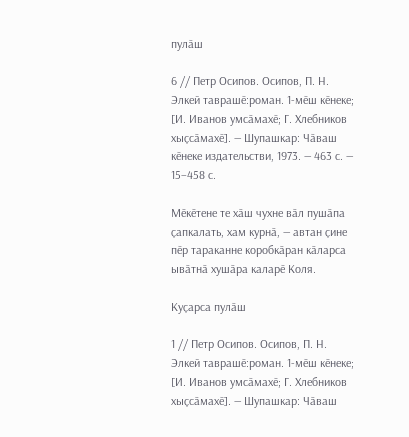пулӑш

6 // Петр Осипов. Осипов, П. Н. Элкей таврашӗ:роман. 1-мӗш кӗнеке; [И. Иванов умсӑмахӗ; Г. Хлебников хыҫсӑмахӗ]. — Шупашкар: Чӑваш кӗнеке издательстви, 1973. — 463 с. — 15–458 с.

Мӗкӗтене те хӑш чухне вӑл пушӑпа ҫапкалать, хам курнӑ, — автан ҫине пӗр тараканне коробкӑран кӑларса ывӑтнӑ хушӑра каларӗ Коля.

Куҫарса пулӑш

1 // Петр Осипов. Осипов, П. Н. Элкей таврашӗ:роман. 1-мӗш кӗнеке; [И. Иванов умсӑмахӗ; Г. Хлебников хыҫсӑмахӗ]. — Шупашкар: Чӑваш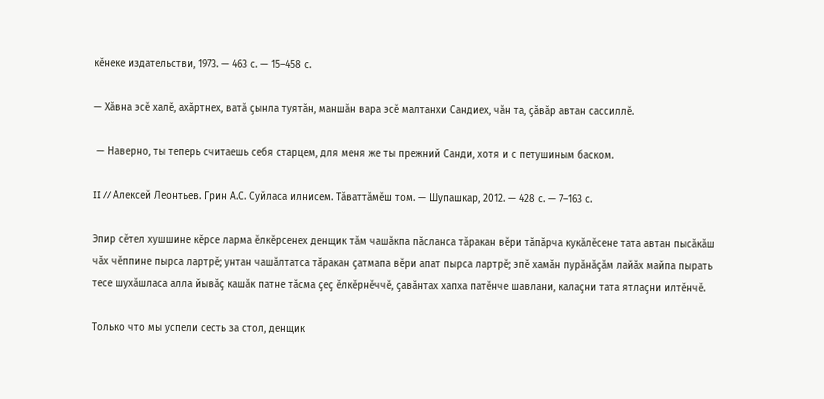кӗнеке издательстви, 1973. — 463 с. — 15–458 с.

— Хӑвна эсӗ халӗ, ахӑртнех, ватӑ ҫынла туятӑн, маншӑн вара эсӗ малтанхи Сандиех, чӑн та, ҫӑвӑр автан сассиллӗ.

 — Наверно, ты теперь считаешь себя старцем, для меня же ты прежний Санди, хотя и с петушиным баском.

II // Алексей Леонтьев. Грин А.С. Суйласа илнисем. Тӑваттӑмӗш том. — Шупашкар, 2012. — 428 с. — 7–163 с.

Эпир сӗтел хушшине кӗрсе ларма ӗлкӗрсенех денщик тӑм чашӑкпа пӑсланса тӑракан вӗри тӑпӑрча кукӑлӗсене тата автан пысӑкӑш чӑх чӗппине пырса лартрӗ; унтан чашӑлтатса тӑракан ҫатмапа вӗри апат пырса лартрӗ; эпӗ хамӑн пурӑнӑҫӑм лайӑх майпа пырать тесе шухӑшласа алла йывӑҫ кашӑк патне тӑсма ҫеҫ ӗлкӗрнӗччӗ, ҫавӑнтах хапха патӗнче шавлани, калаҫни тата ятлаҫни илтӗнчӗ.

Только что мы успели сесть за стол, денщик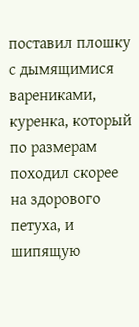поставил плошку с дымящимися варениками, куренка, который по размерам походил скорее на здорового петуха, и шипящую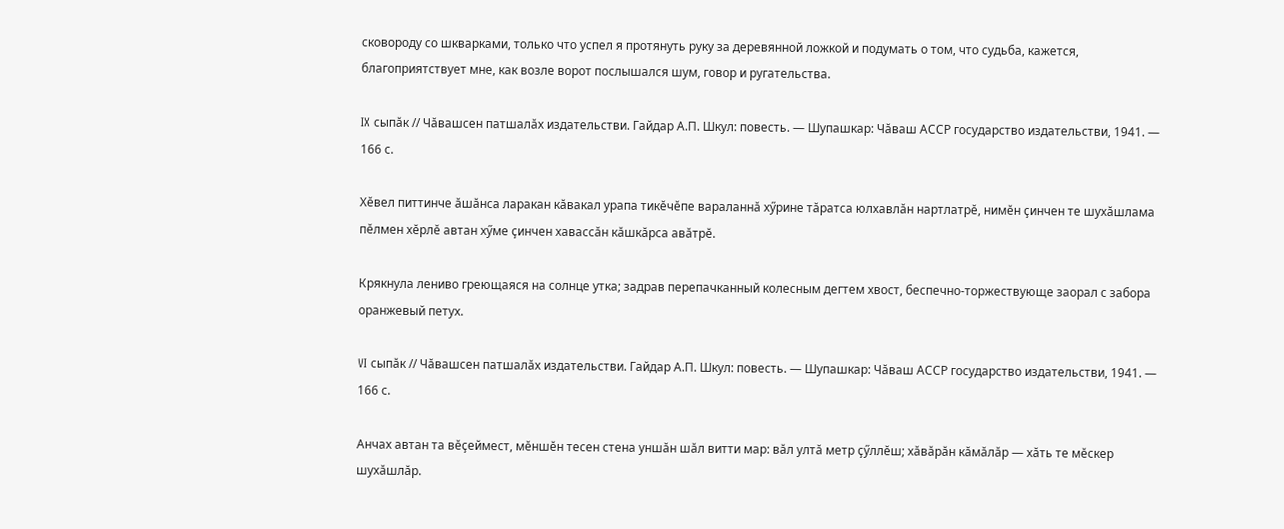сковороду со шкварками, только что успел я протянуть руку за деревянной ложкой и подумать о том, что судьба, кажется, благоприятствует мне, как возле ворот послышался шум, говор и ругательства.

IX сыпӑк // Чӑвашсен патшалӑх издательстви. Гайдар А.П. Шкул: повесть. — Шупашкар: Чӑваш АССР государство издательстви, 1941. — 166 с.

Хӗвел питтинче ӑшӑнса ларакан кӑвакал урапа тикӗчӗпе вараланнӑ хӳрине тӑратса юлхавлӑн нартлатрӗ, нимӗн ҫинчен те шухӑшлама пӗлмен хӗрлӗ автан хӳме ҫинчен хавассӑн кӑшкӑрса авӑтрӗ.

Крякнула лениво греющаяся на солнце утка; задрав перепачканный колесным дегтем хвост, беспечно-торжествующе заорал с забора оранжевый петух.

VI сыпӑк // Чӑвашсен патшалӑх издательстви. Гайдар А.П. Шкул: повесть. — Шупашкар: Чӑваш АССР государство издательстви, 1941. — 166 с.

Анчах автан та вӗҫеймест, мӗншӗн тесен стена уншӑн шӑл витти мар: вӑл ултӑ метр ҫӳллӗш; хӑвӑрӑн кӑмӑлӑр — хӑть те мӗскер шухӑшлӑр.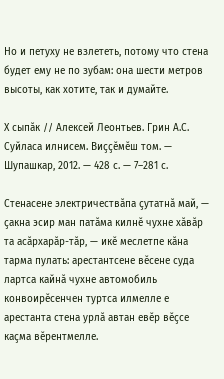Но и петуху не взлететь, потому что стена будет ему не по зубам: она шести метров высоты, как хотите, так и думайте.

X сыпӑк // Алексей Леонтьев. Грин А.С. Суйласа илнисем. Виҫҫӗмӗш том. — Шупашкар, 2012. — 428 с. — 7–281 с.

Стенасене электричествӑпа ҫутатнӑ май, — ҫакна эсир ман патӑма килнӗ чухне хӑвӑр та асӑрхарӑр-тӑр, — икӗ меслетпе кӑна тарма пулать: арестантсене вӗсене суда лартса кайнӑ чухне автомобиль конвоирӗсенчен туртса илмелле е арестанта стена урлӑ автан евӗр вӗҫсе каҫма вӗрентмелле.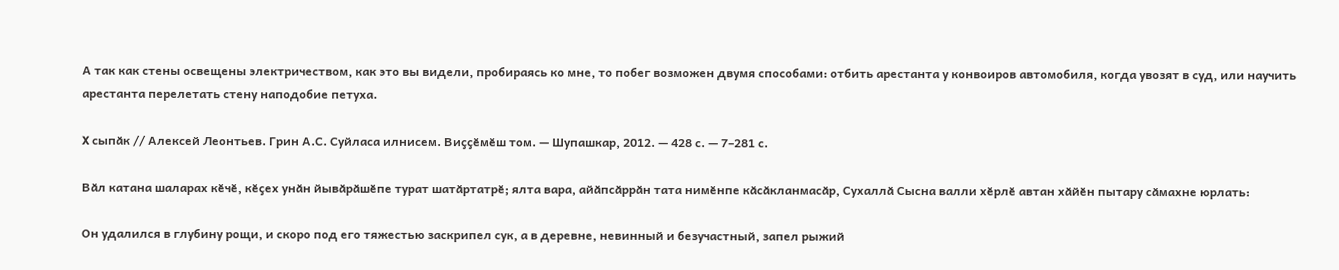А так как стены освещены электричеством, как это вы видели, пробираясь ко мне, то побег возможен двумя способами: отбить арестанта у конвоиров автомобиля, когда увозят в суд, или научить арестанта перелетать стену наподобие петуха.

X сыпӑк // Алексей Леонтьев. Грин А.С. Суйласа илнисем. Виҫҫӗмӗш том. — Шупашкар, 2012. — 428 с. — 7–281 с.

Вӑл катана шаларах кӗчӗ, кӗҫех унӑн йывӑрӑшӗпе турат шатӑртатрӗ; ялта вара, айӑпсӑррӑн тата нимӗнпе кӑсӑкланмасӑр, Сухаллӑ Сысна валли хӗрлӗ автан хӑйӗн пытару сӑмахне юрлать:

Он удалился в глубину рощи, и скоро под его тяжестью заскрипел сук, а в деревне, невинный и безучастный, запел рыжий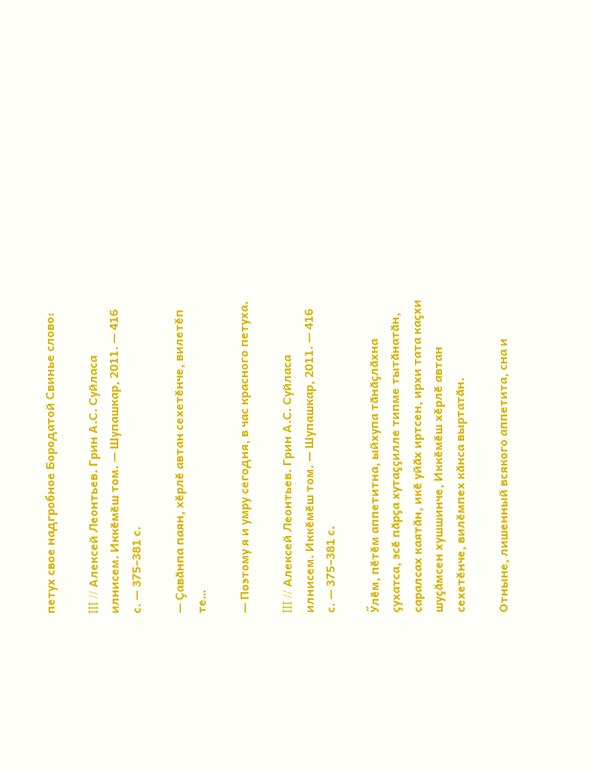петух свое надгробное Бородатой Свинье слово:

III // Алексей Леонтьев. Грин А.С. Суйласа илнисем. Иккӗмӗш том. — Шупашкар, 2011. — 416 с. — 375–381 с.

— Ҫавӑнпа паян, хӗрлӗ автан сехетӗнче, вилетӗп те…

— Поэтому я и умру сегодня, в час красного петуха.

III // Алексей Леонтьев. Грин А.С. Суйласа илнисем. Иккӗмӗш том. — Шупашкар, 2011. — 416 с. — 375–381 с.

Ӳлӗм, пӗтӗм аппетитна, ыйхупа тӑнӑҫлӑхна ҫухатса, эсӗ пӑрҫа хутаҫҫилле типме тытӑнатӑн, саралсах каятӑн, икӗ уйӑх иртсен, ирхи тата каҫхи шуҫӑмсен хушшинче, Иккӗмӗш хӗрлӗ автан сехетӗнче, вилӗмпех кӑнса выртатӑн.

Отныне, лишенный всякого аппетита, сна и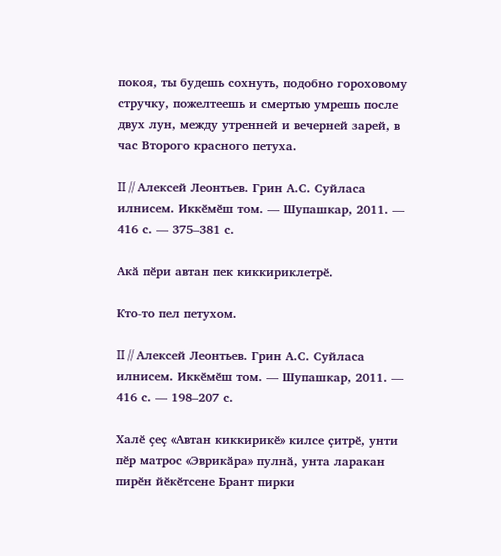покоя, ты будешь сохнуть, подобно гороховому стручку, пожелтеешь и смертью умрешь после двух лун, между утренней и вечерней зарей, в час Второго красного петуха.

II // Алексей Леонтьев. Грин А.С. Суйласа илнисем. Иккӗмӗш том. — Шупашкар, 2011. — 416 с. — 375–381 с.

Акӑ пӗри автан пек киккириклетрӗ.

Кто-то пел петухом.

II // Алексей Леонтьев. Грин А.С. Суйласа илнисем. Иккӗмӗш том. — Шупашкар, 2011. — 416 с. — 198–207 с.

Халӗ ҫеҫ «Автан киккирикӗ» килсе ҫитрӗ, унти пӗр матрос «Эврикӑра» пулнӑ, унта ларакан пирӗн йӗкӗтсене Брант пирки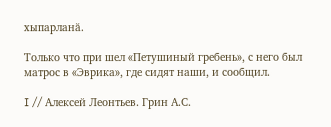хыпарланӑ.

Только что при шел «Петушиный гребень», с него был матрос в «Эврика», где сидят наши, и сообщил.

I // Алексей Леонтьев. Грин А.С.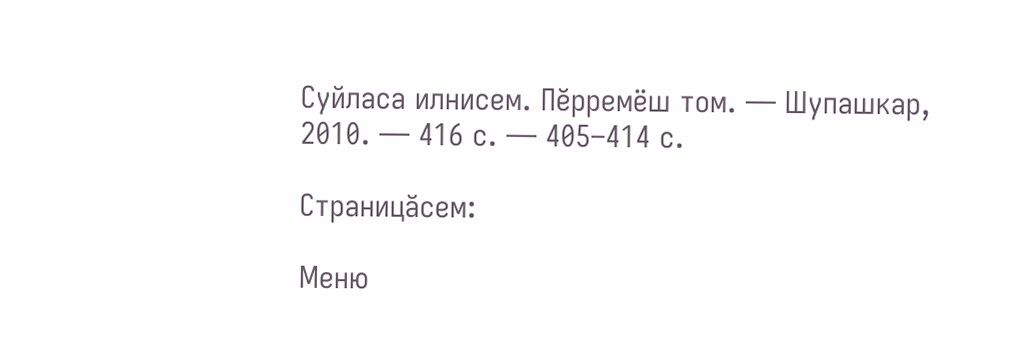Суйласа илнисем. Пӗрремёш том. — Шупашкар, 2010. — 416 с. — 405–414 с.

Страницăсем:

Меню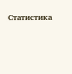Статистика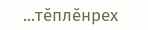...тĕплӗнрех